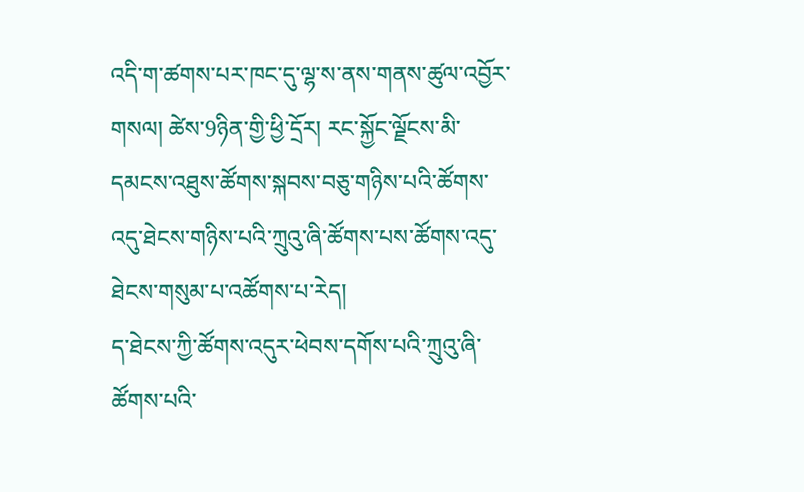འདི་ག་ཚགས་པར་ཁང་དུ་ལྷ་ས་ནས་གནས་ཚུལ་འབྱོར་གསལ། ཚེས་9ཉིན་གྱི་ཕྱི་དྲོར། རང་སྐྱོང་ལྗོངས་མི་དམངས་འཐུས་ཚོགས་སྐབས་བཅུ་གཉིས་པའི་ཚོགས་འདུ་ཐེངས་གཉིས་པའི་ཀྲུའུ་ཞི་ཚོགས་པས་ཚོགས་འདུ་ཐེངས་གསུམ་པ་འཚོགས་པ་རེད།
ད་ཐེངས་ཀྱི་ཚོགས་འདུར་ཕེབས་དགོས་པའི་ཀྲུའུ་ཞི་ཚོགས་པའི་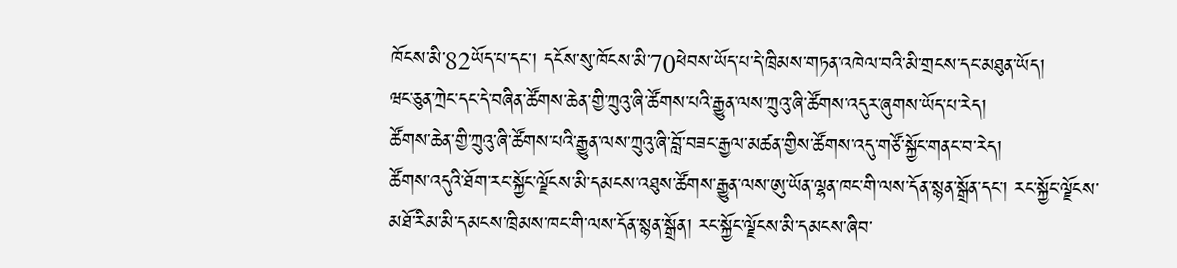ཁོངས་མི་82ཡོད་པ་དང་། དངོས་སུ་ཁོངས་མི་70ཕེབས་ཡོད་པ་དེ་ཁྲིམས་གཏན་འཁེལ་བའི་མི་གྲངས་དང་མཐུན་ཡོད།
ཝང་ཅུན་ཀྲེང་དང་དེ་བཞིན་ཚོགས་ཆེན་གྱི་ཀྲུའུ་ཞི་ཚོགས་པའི་རྒྱུན་ལས་ཀྲུའུ་ཞི་ཚོགས་འདུར་ཞུགས་ཡོད་པ་རེད།
ཚོགས་ཆེན་གྱི་ཀྲུའུ་ཞི་ཚོགས་པའི་རྒྱུན་ལས་ཀྲུའུ་ཞི་བློ་བཟང་རྒྱལ་མཚན་གྱིས་ཚོགས་འདུ་གཙོ་སྐྱོང་གནང་བ་རེད།
ཚོགས་འདུའི་ཐོག་རང་སྐྱོང་ལྗོངས་མི་དམངས་འཐུས་ཚོགས་རྒྱུན་ལས་ཨུ་ཡོན་ལྷན་ཁང་གི་ལས་དོན་སྙན་སྒྲོན་དང་། རང་སྐྱོང་ལྗོངས་མཐོ་རིམ་མི་དམངས་ཁྲིམས་ཁང་གི་ལས་དོན་སྙན་སྒྲོན། རང་སྐྱོང་ལྗོངས་མི་དམངས་ཞིབ་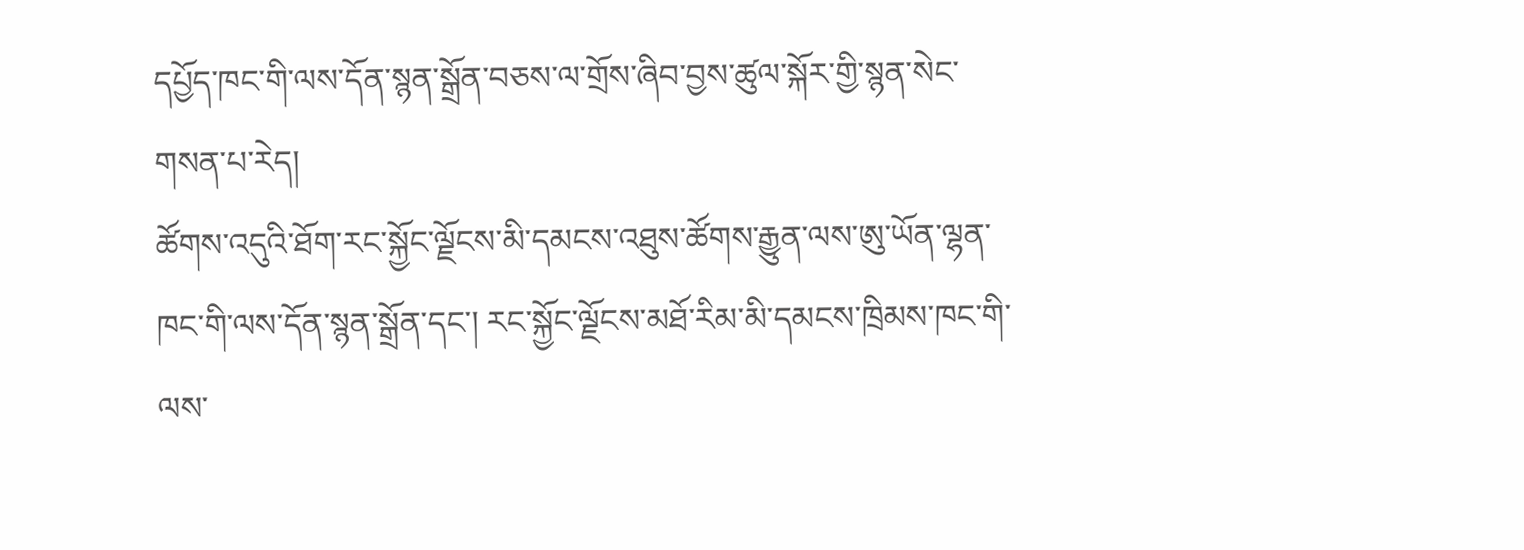དཔྱོད་ཁང་གི་ལས་དོན་སྙན་སྒྲོན་བཅས་ལ་གྲོས་ཞིབ་བྱས་ཚུལ་སྐོར་གྱི་སྙན་སེང་གསན་པ་རེད།
ཚོགས་འདུའི་ཐོག་རང་སྐྱོང་ལྗོངས་མི་དམངས་འཐུས་ཚོགས་རྒྱུན་ལས་ཨུ་ཡོན་ལྷན་ཁང་གི་ལས་དོན་སྙན་སྒྲོན་དང་། རང་སྐྱོང་ལྗོངས་མཐོ་རིམ་མི་དམངས་ཁྲིམས་ཁང་གི་ལས་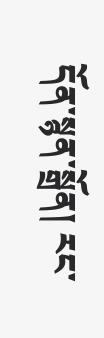དོན་སྙན་སྒྲོན། རང་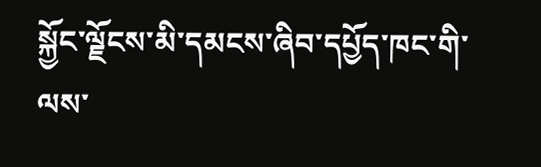སྐྱོང་ལྗོངས་མི་དམངས་ཞིབ་དཔྱོད་ཁང་གི་ལས་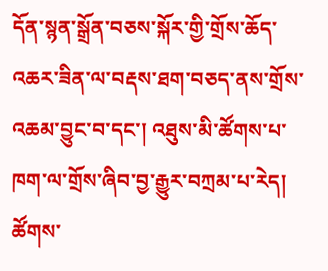དོན་སྙན་སྒྲོན་བཅས་སྐོར་གྱི་གྲོས་ཆོད་འཆར་ཟིན་ལ་བརྡས་ཐག་བཅད་ནས་གྲོས་འཆམ་བྱུང་བ་དང་། འཐུས་མི་ཚོགས་པ་ཁག་ལ་གྲོས་ཞིབ་བྱ་རྒྱུར་བཀྲམ་པ་རེད།
ཚོགས་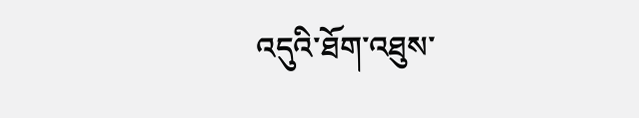འདུའི་ཐོག་འཐུས་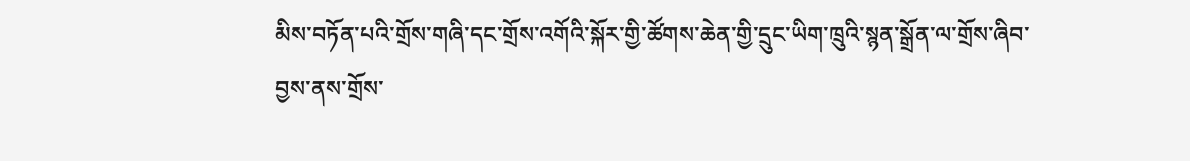མིས་བཏོན་པའི་གྲོས་གཞི་དང་གྲོས་འགོའི་སྐོར་གྱི་ཚོགས་ཆེན་གྱི་དྲུང་ཡིག་ཁྲུའི་སྙན་སྒྲོན་ལ་གྲོས་ཞིབ་བྱས་ནས་གྲོས་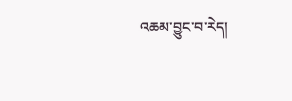འཆམ་བྱུང་བ་རེད།